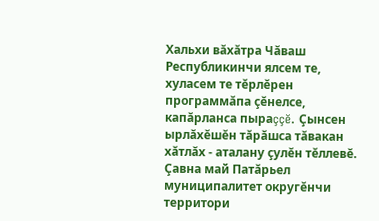Хальхи вăхăтра Чăваш Республикинчи ялсем те, хуласем те тĕрлĕрен программăпа çĕнелсе, капăрланса пыраççĕ. Çынсен ырлăхĕшĕн тăрăшса тăвакан хăтлăх - аталану çулĕн тĕллевĕ. Çавна май Патăрьел муниципалитет округĕнчи территори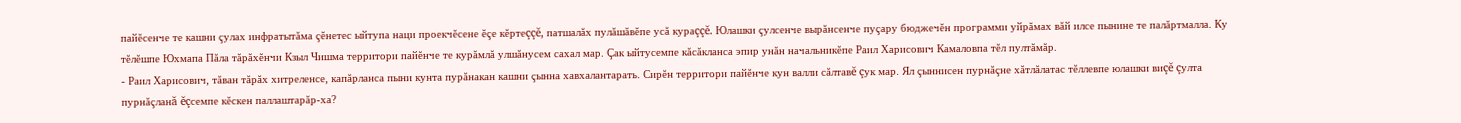пайĕсенче те кашни çулах инфратытăма çĕнетес ыйтупа наци проекчĕсене ĕçе кĕртеççĕ, патшалăх пулăшăвĕпе усă кураççĕ. Юлашки çулсенче вырăнсенче пуçару бюджечĕн программи уйрăмах вăй илсе пынине те палăртмалла. Ку тĕлĕшпе Юхмапа Пăла тăрăхĕнчи Кзыл Чишма территори пайĕнче те курăмлă улшăнусем сахал мар. Çак ыйтусемпе кăсăкланса эпир унăн начальникĕпе Раил Харисович Камаловпа тĕл пултăмăр.
- Раил Харисович, тăван тăрăх хитреленсе, капăрланса пыни кунта пурăнакан кашни çынна хавхалантарать. Сирĕн территори пайĕнче кун валли сăлтавĕ çук мар. Ял çыннисен пурнăçне хăтлăлатас тĕллевпе юлашки виçĕ çулта пурнăçланă ĕçсемпе кĕскен паллаштарăр-ха?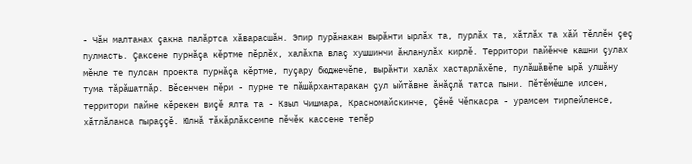- Чăн малтанах çакна палăртса хăварасшăн. Эпир пурăнакан вырăнти ырлăх та, пурлăх та, хăтлăх та хăй тĕллĕн çеç пулмасть. Çаксене пурнăçа кĕртме пĕрлĕх, халăхпа влаç хушшинчи ăнланулăх кирлĕ. Территори пайĕнче кашни çулах мĕнле те пулсан проекта пурнăçа кĕртме, пуçару бюджечĕпе, вырăнти халăх хастарлăхĕпе, пулăшăвĕпе ырă улшăну тума тăрăшатпăр. Вĕсенчен пĕри - пурне те пăшăрхантаракан çул ыйтăвне ăнăçлă татса пыни. Пĕтĕмĕшле илсен, территори пайне кĕрекен виçĕ ялта та - Кзыл Чишмара, Красномайскинче, Çĕнĕ Чĕпкасра - урамсем тирпейленсе, хăтлăланса пыраççĕ. Юлнă тăкăрлăксемпе пĕчĕк кассене тепĕр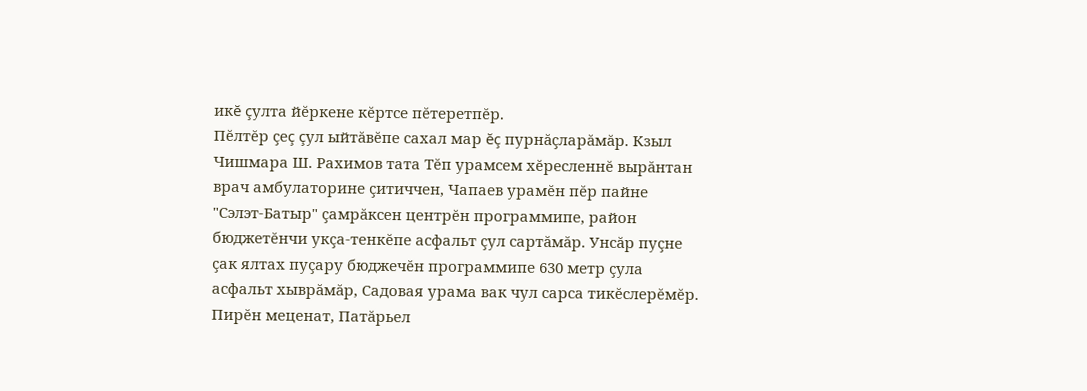икĕ çулта йĕркене кĕртсе пĕтеретпĕр.
Пĕлтĕр çеç çул ыйтăвĕпе сахал мар ĕç пурнăçларăмăр. Кзыл Чишмара Ш. Рахимов тата Тĕп урамсем хĕресленнĕ вырăнтан врач амбулаторине çитиччен, Чапаев урамĕн пĕр пайне "Сэлэт-Батыр" çамрăксен центрĕн программипе, район бюджетĕнчи укçа-тенкĕпе асфальт çул сартăмăр. Унсăр пуçне çак ялтах пуçару бюджечĕн программипе 630 метр çула асфальт хыврăмăр, Садовая урама вак чул сарса тикĕслерĕмĕр.
Пирĕн меценат, Патăрьел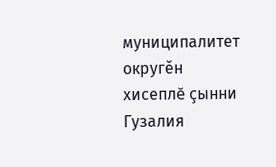муниципалитет округĕн хисеплĕ çынни Гузалия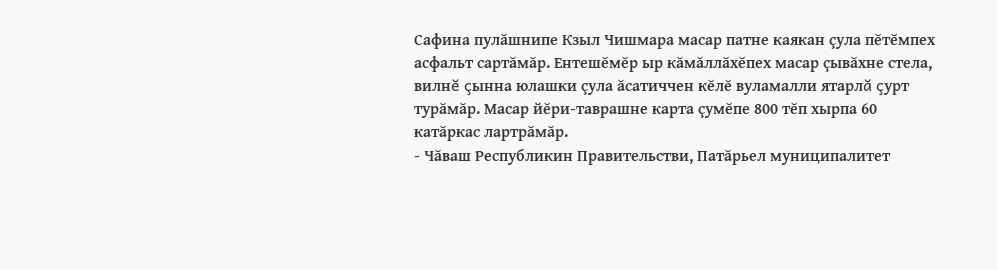Сафина пулăшнипе Кзыл Чишмара масар патне каякан çула пĕтĕмпех асфальт сартăмăр. Ентешĕмĕр ыр кăмăллăхĕпех масар çывăхне стела, вилнĕ çынна юлашки çула ăсатиччен кĕлĕ вуламалли ятарлă çурт турăмăр. Масар йĕри-таврашне карта çумĕпе 800 тĕп хырпа 60 катăркас лартрăмăр.
- Чăваш Республикин Правительстви, Патăрьел муниципалитет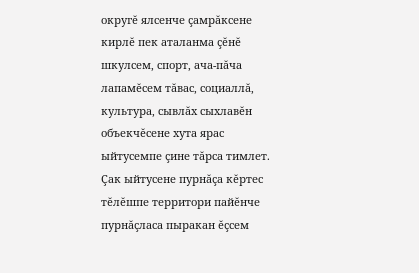округĕ ялсенче çамрăксене кирлĕ пек аталанма çĕнĕ шкулсем, спорт, ача-пăча лапамĕсем тăвас, социаллă, культура, сывлăх сыхлавĕн объекчĕсене хута ярас ыйтусемпе çине тăрса тимлет. Çак ыйтусене пурнăçа кĕртес тĕлĕшпе территори пайĕнче пурнăçласа пыракан ĕçсем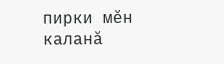пирки мĕн каланă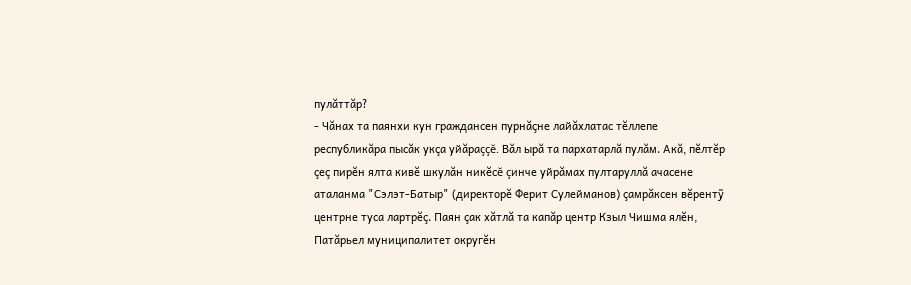пулăттăр?
- Чăнах та паянхи кун граждансен пурнăçне лайăхлатас тĕллепе республикăра пысăк укçа уйăраççĕ. Вăл ырă та пархатарлă пулăм. Акă, пĕлтĕр çеç пирĕн ялта кивĕ шкулăн никĕсĕ çинче уйрăмах пултаруллă ачасене аталанма "Сэлэт-Батыр" (директорĕ Ферит Сулейманов) çамрăксен вĕрентỹ центрне туса лартрĕç. Паян çак хăтлă та капăр центр Кзыл Чишма ялĕн, Патăрьел муниципалитет округĕн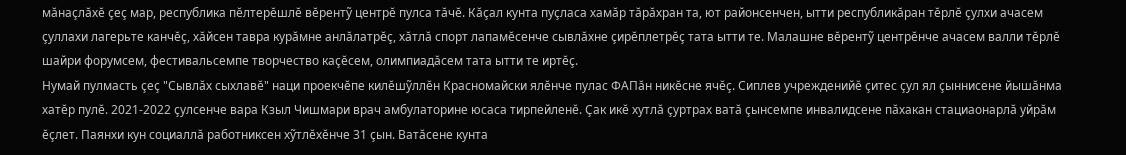мăнаçлăхĕ çеç мар, республика пĕлтерĕшлĕ вĕрентỹ центрĕ пулса тăчĕ. Кăçал кунта пуçласа хамăр тăрăхран та, ют районсенчен, ытти республикăран тĕрлĕ çулхи ачасем çуллахи лагерьте канчĕç, хăйсен тавра курăмне анлăлатрĕç, хăтлă спорт лапамĕсенче сывлăхне çирĕплетрĕç тата ытти те. Малашне вĕрентỹ центрĕнче ачасем валли тĕрлĕ шайри форумсем, фестивальсемпе творчество каçĕсем, олимпиадăсем тата ытти те иртĕç.
Нумай пулмасть çеç "Сывлăх сыхлавĕ" наци проекчĕпе килĕшỹллĕн Красномайски ялĕнче пулас ФАПăн никĕсне ячĕç. Сиплев учрежденийĕ çитес çул ял çыннисене йышăнма хатĕр пулĕ. 2021-2022 çулсенче вара Кзыл Чишмари врач амбулаторине юсаса тирпейленĕ. Çак икĕ хутлă çуртрах ватă çынсемпе инвалидсене пăхакан стациаонарлă уйрăм ĕçлет. Паянхи кун социаллă работниксен хỹтлĕхĕнче 31 çын. Ватăсене кунта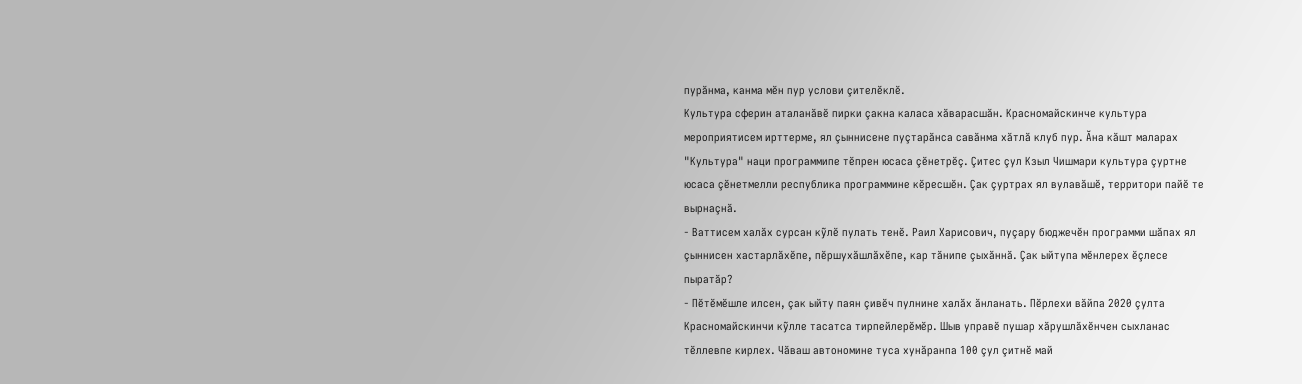пурăнма, канма мĕн пур услови çителĕклĕ.
Культура сферин аталанăвĕ пирки çакна каласа хăварасшăн. Красномайскинче культура мероприятисем ирттерме, ял çыннисене пуçтарăнса савăнма хăтлă клуб пур. Ăна кăшт маларах "Культура" наци программипе тĕпрен юсаса çĕнетрĕç. Çитес çул Кзыл Чишмари культура çуртне юсаса çĕнетмелли республика программине кĕресшĕн. Çак çуртрах ял вулавăшĕ, территори пайĕ те вырнаçнă.
- Ваттисем халăх сурсан кỹлĕ пулать тенĕ. Раил Харисович, пуçару бюджечĕн программи шăпах ял çыннисен хастарлăхĕпе, пĕршухăшлăхĕпе, кар тăнипе çыхăннă. Çак ыйтупа мĕнлерех ĕçлесе пыратăр?
- Пĕтĕмĕшле илсен, çак ыйту паян çивĕч пулнине халăх ăнланать. Пĕрлехи вăйпа 2020 çулта Красномайскинчи кỹлле тасатса тирпейлерĕмĕр. Шыв управĕ пушар хăрушлăхĕнчен сыхланас тĕллевпе кирлех. Чăваш автономине туса хунăранпа 100 çул çитнĕ май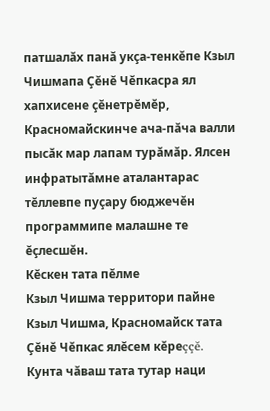патшалăх панă укçа-тенкĕпе Кзыл Чишмапа Çĕнĕ Чĕпкасра ял хапхисене çĕнетрĕмĕр, Красномайскинче ача-пăча валли пысăк мар лапам турăмăр. Ялсен инфратытăмне аталантарас тĕллевпе пуçару бюджечĕн программипе малашне те ĕçлесшĕн.
Кĕскен тата пĕлме
Кзыл Чишма территори пайне Кзыл Чишма, Красномайск тата Çĕнĕ Чĕпкас ялĕсем кĕреççĕ. Кунта чăваш тата тутар наци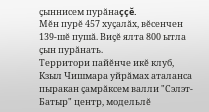çыннисем пурăнаççĕ.
Мĕн пурĕ 457 хуçалăх, вĕсенчен 139-шĕ пушă. Виçĕ ялта 800 ытла çын пурăнать.
Территори пайĕнче икĕ клуб, Кзыл Чишмара уйрăмах аталанса пыракан çамрăксем валли "Сэлэт-Батыр" центр, модельлĕ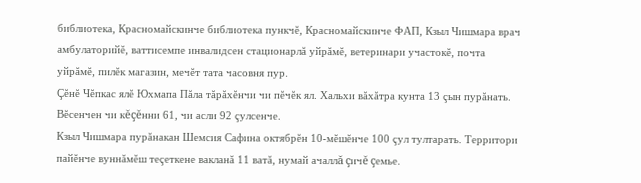библиотека, Красномайскинче библиотека пункчĕ, Красномайскинче ФАП, Кзыл Чишмара врач амбулаторийĕ, ваттисемпе инвалидсен стационарлă уйрăмĕ, ветеринари участокĕ, почта уйрăмĕ, пилĕк магазин, мечĕт тата часовня пур.
Çĕнĕ Чĕпкас ялĕ Юхмапа Пăла тăрăхĕнчи чи пĕчĕк ял. Хальхи вăхăтра кунта 13 çын пурăнать. Вĕсенчен чи кĕçĕнни 61, чи асли 92 çулсенче.
Кзыл Чишмара пурăнакан Шемсия Сафина октябрĕн 10-мĕшĕнче 100 çул тултарать. Территори пайĕнче вуннăмĕш теçеткене вакланă 11 ватă, нумай ачаллă çичĕ çемье.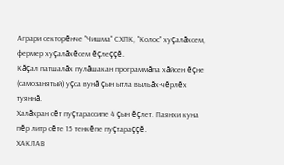Аграри секторĕнче "Чишма" СХПК, "Колос" хуçалăхсем, фермер хуçалăхĕсем ĕçлеççĕ.
Кăçал патшалăх пулăшакан программăпа хăйсен ĕçне (самозанятый) уçса вунă çын ытла выльăх-чĕрлĕх туяннă.
Халăхран сĕт пуçтарассипе 4 çын ĕçлет. Паянхи куна пĕр литр сĕте 15 тенкĕпе пуçтараççĕ.
ХАКЛАВ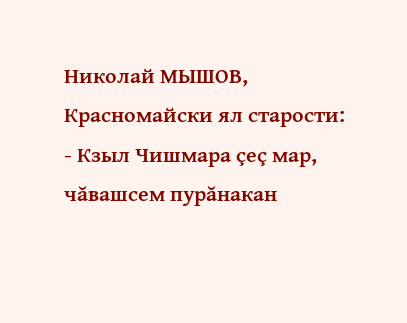Николай МЫШОВ, Красномайски ял старости:
- Кзыл Чишмара çеç мар, чăвашсем пурăнакан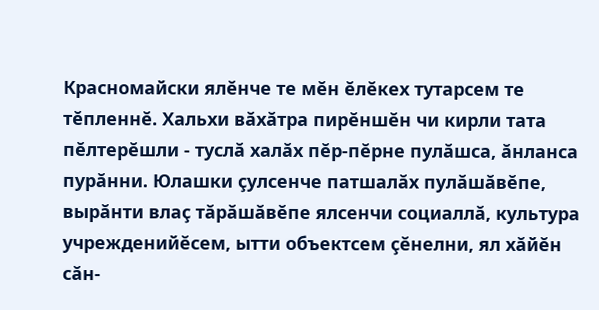Красномайски ялĕнче те мĕн ĕлĕкех тутарсем те тĕпленнĕ. Хальхи вăхăтра пирĕншĕн чи кирли тата пĕлтерĕшли - туслă халăх пĕр-пĕрне пулăшса, ăнланса пурăнни. Юлашки çулсенче патшалăх пулăшăвĕпе, вырăнти влаç тăрăшăвĕпе ялсенчи социаллă, культура учрежденийĕсем, ытти объектсем çĕнелни, ял хăйĕн сăн-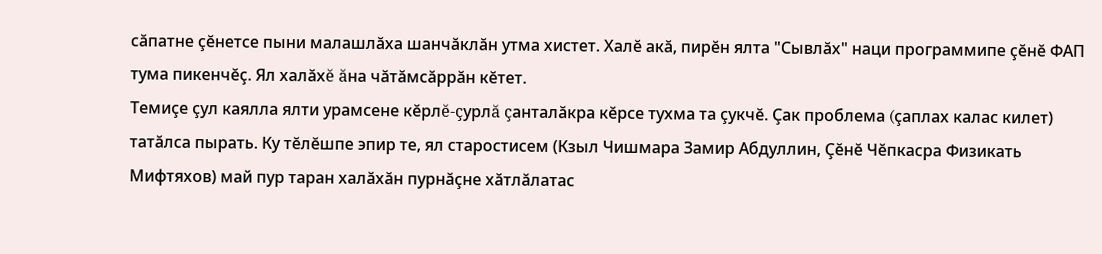сăпатне çĕнетсе пыни малашлăха шанчăклăн утма хистет. Халĕ акă, пирĕн ялта "Сывлăх" наци программипе çĕнĕ ФАП тума пикенчĕç. Ял халăхĕ ăна чăтăмсăррăн кĕтет.
Темиçе çул каялла ялти урамсене кĕрлĕ-çурлă çанталăкра кĕрсе тухма та çукчĕ. Çак проблема (çаплах калас килет) татăлса пырать. Ку тĕлĕшпе эпир те, ял старостисем (Кзыл Чишмара Замир Абдуллин, Çĕнĕ Чĕпкасра Физикать Мифтяхов) май пур таран халăхăн пурнăçне хăтлăлатас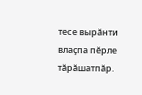тесе вырăнти влаçпа пĕрле тăрăшатпăр.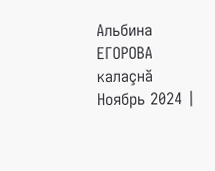Альбина ЕГОРОВА калаçнă
Ноябрь 2024 |